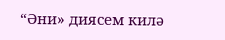“Әни» диясем килә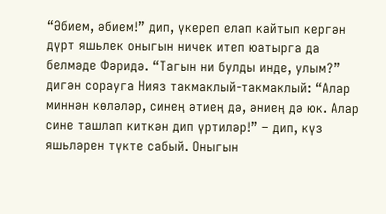“Әбием, әбием!” дип, үкереп елап кайтып кергән дүрт яшьлек оныгын ничек итеп юатырга да белмәде Фәридә. “Тагын ни булды инде, улым?” дигән сорауга Нияз такмаклый-такмаклый: “Алар миннән көләләр, синең әтиең дә, әниең дә юк. Алар сине ташлап киткән дип үртиләр!” – дип, күз яшьләрен түкте сабый. Оныгын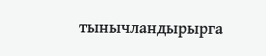тынычландырырга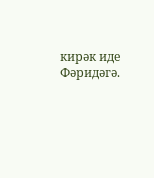кирәк иде Фәридәгә.